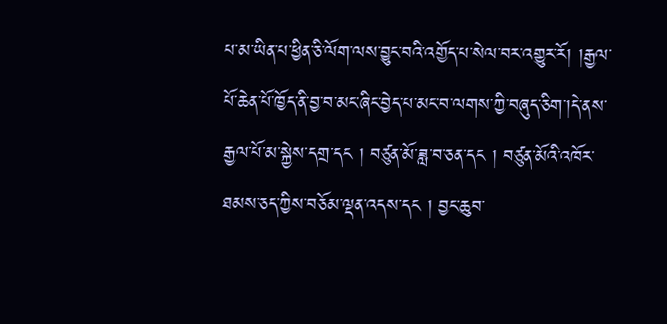པ་མ་ཡིན་པ་ཕྱིན་ཅི་ལོག་ལས་བྱུང་བའི་འགྱོད་པ་སེལ་བར་འགྱུར་རོ། །རྒྱལ་པོ་ཆེན་པོ་ཁྱོད་ནི་བྱ་བ་མང་ཞིང་བྱེད་པ་མང་བ་ལགས་ཀྱི་བཞུད་ཅིག་།དེ་ནས་རྒྱལ་པོ་མ་སྐྱེས་དགྲ་དང ། བཙུན་མོ་ཟླ་བ་ཅན་དང ། བཙུན་མོའི་འཁོར་ཐམས་ཅད་ཀྱིས་བཅོམ་ལྡན་འདས་དང ། བྱང་ཆུབ་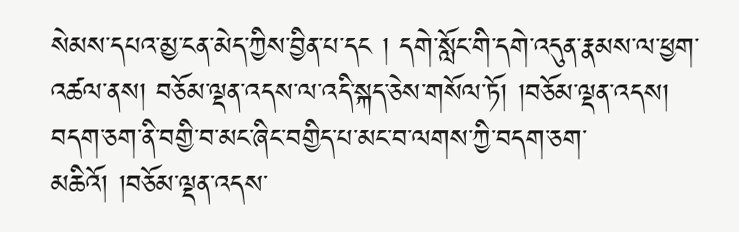སེམས་དཔའ་མྱ་ངན་མེད་ཀྱིས་བྱིན་པ་དང ། དགེ་སློང་གི་དགེ་འདུན་རྣམས་ལ་ཕྱག་འཚལ་ནས། བཅོམ་ལྡན་འདས་ལ་འདི་སྐད་ཅེས་གསོལ་ཏོ། །བཅོམ་ལྡན་འདས། བདག་ཅག་ནི་བགྱི་བ་མང་ཞིང་བགྱིད་པ་མང་བ་ལགས་ཀྱི་བདག་ཅག་མཆིའོ། །བཅོམ་ལྡན་འདས་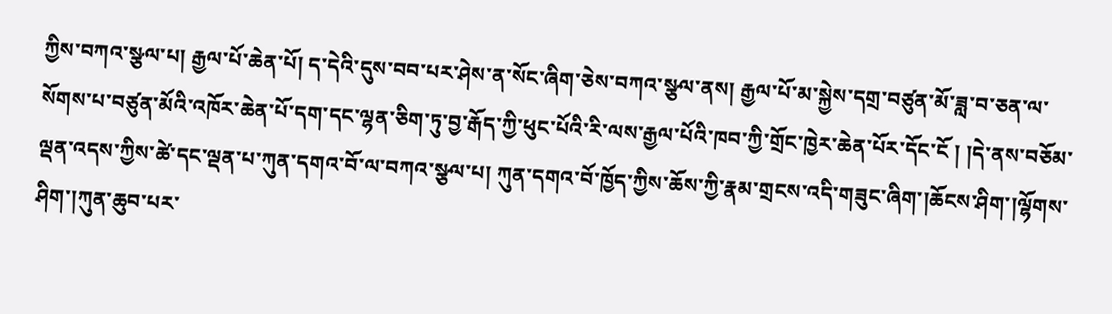ཀྱིས་བཀའ་སྩལ་པ། རྒྱལ་པོ་ཆེན་པོ། ད་དེའི་དུས་བབ་པར་ཤེས་ན་སོང་ཞིག་ཅེས་བཀའ་སྩལ་ནས། རྒྱལ་པོ་མ་སྐྱེས་དགྲ་བཙུན་མོ་ཟླ་བ་ཅན་ལ་སོགས་པ་བཙུན་མོའི་འཁོར་ཆེན་པོ་དག་དང་ལྷན་ཅིག་ཏུ་བྱ་རྒོད་ཀྱི་ཕུང་པོའི་རི་ལས་རྒྱལ་པོའི་ཁབ་ཀྱི་གྲོང་ཁྱེར་ཆེན་པོར་དོང་ངོ ། །དེ་ནས་བཅོམ་ལྡན་འདས་ཀྱིས་ཚེ་དང་ལྡན་པ་ཀུན་དགའ་བོ་ལ་བཀའ་སྩལ་པ། ཀུན་དགའ་བོ་ཁྱོད་ཀྱིས་ཆོས་ཀྱི་རྣམ་གྲངས་འདི་གཟུང་ཞིག་།ཆོངས་ཤིག་།ལྷོགས་ཤིག་།ཀུན་ཆུབ་པར་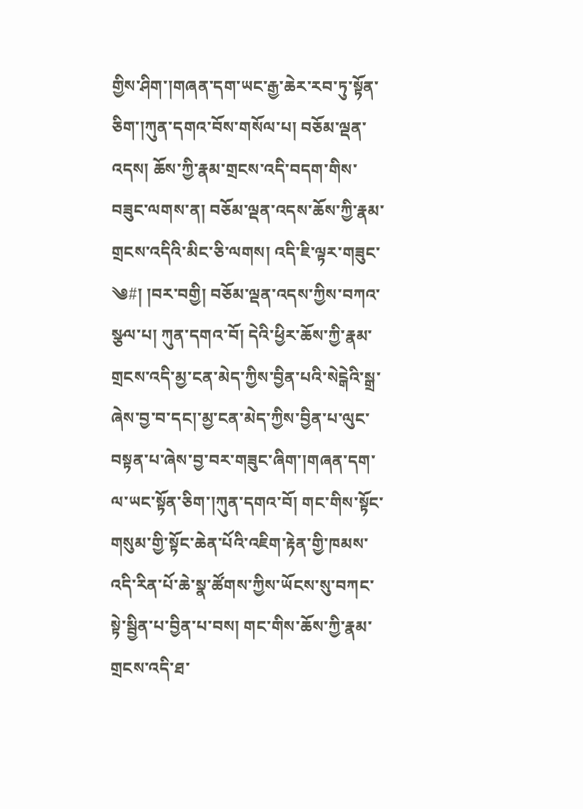གྱིས་ཤིག་།གཞན་དག་ཡང་རྒྱ་ཆེར་རབ་ཏུ་སྟོན་ཅིག་།ཀུན་དགའ་བོས་གསོལ་པ། བཅོམ་ལྡན་འདས། ཆོས་ཀྱི་རྣམ་གྲངས་འདི་བདག་གིས་བཟུང་ལགས་ན། བཅོམ་ལྡན་འདས་ཆོས་ཀྱི་རྣམ་གྲངས་འདིའི་མིང་ཅི་ལགས། འདི་ཇི་ལྟར་གཟུང་
༄#། །བར་བགྱི། བཅོམ་ལྡན་འདས་ཀྱིས་བཀའ་སྩལ་པ། ཀུན་དགའ་བོ། དེའི་ཕྱིར་ཆོས་ཀྱི་རྣམ་གྲངས་འདི་མྱ་ངན་མེད་ཀྱིས་བྱིན་པའི་སེངྒེའི་སྒྲ་ཞེས་བྱ་བ་དང།་མྱ་ངན་མེད་ཀྱིས་བྱིན་པ་ལུང་བསྟན་པ་ཞེས་བྱ་བར་གཟུང་ཞིག་།གཞན་དག་ལ་ཡང་སྟོན་ཅིག་།ཀུན་དགའ་བོ། གང་གིས་སྟོང་གསུམ་གྱི་སྟོང་ཆེན་པོའི་འཇིག་རྟེན་གྱི་ཁམས་འདི་རིན་པོ་ཆེ་སྣ་ཚོགས་ཀྱིས་ཡོངས་སུ་བཀང་སྟེ་སྦྱིན་པ་བྱིན་པ་བས། གང་གིས་ཆོས་ཀྱི་རྣམ་གྲངས་འདི་ཐ་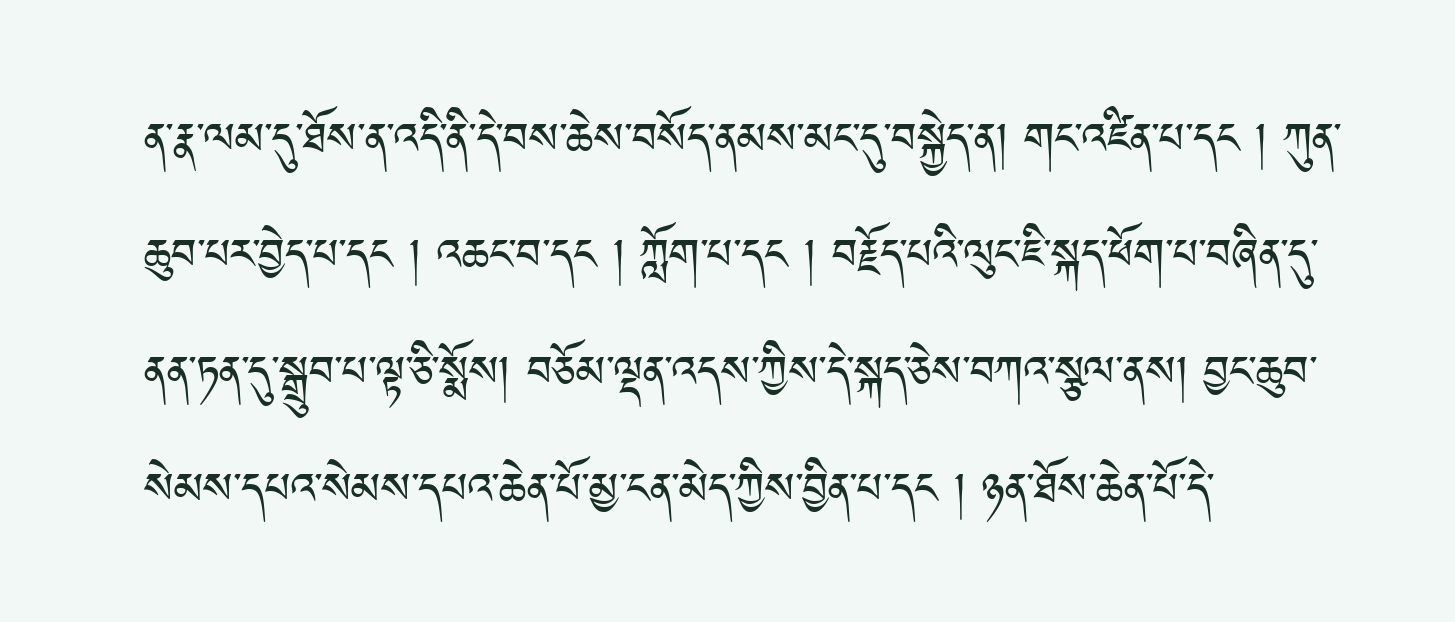ན་རྣ་ལམ་དུ་ཐོས་ན་འདི་ནི་དེ་བས་ཆེས་བསོད་ནམས་མང་དུ་བསྐྱེད་ན། གང་འཛིན་པ་དང ། ཀུན་ཆུབ་པར་བྱེད་པ་དང ། འཆང་བ་དང ། ཀློག་པ་དང ། བརྗོད་པའི་ལུང་ཇི་སྐད་ཕོག་པ་བཞིན་དུ་ནན་ཏན་དུ་སྒྲུབ་པ་ལྟ་ཅི་སྨོས། བཅོམ་ལྡན་འདས་ཀྱིས་དེ་སྐད་ཅེས་བཀའ་སྩལ་ནས། བྱང་ཆུབ་སེམས་དཔའ་སེམས་དཔའ་ཆེན་པོ་མྱ་ངན་མེད་ཀྱིས་བྱིན་པ་དང ། ཉན་ཐོས་ཆེན་པོ་དེ་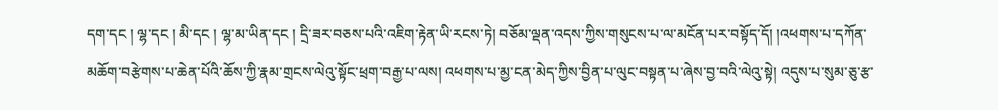དག་དང ། ལྷ་དང ། མི་དང ། ལྷ་མ་ཡིན་དང ། དྲི་ཟར་བཅས་པའི་འཇིག་རྟེན་ཡི་རངས་ཏེ། བཅོམ་ལྡན་འདས་ཀྱིས་གསུངས་པ་ལ་མངོན་པར་བསྟོད་དོ། །འཕགས་པ་དཀོན་མཆོག་བརྩེགས་པ་ཆེན་པོའི་ཆོས་ཀྱི་རྣམ་གྲངས་ལེའུ་སྟོང་ཕྲག་བརྒྱ་པ་ལས། འཕགས་པ་མྱ་ངན་མེད་ཀྱིས་བྱིན་པ་ལུང་བསྟན་པ་ཞེས་བྱ་བའི་ལེའུ་སྟེ། འདུས་པ་སུམ་ཅུ་རྩ་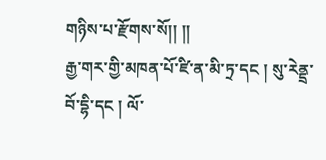གཉིས་པ་རྫོགས་སོ།། །།
རྒྱ་གར་གྱི་མཁན་པོ་ཛི་ན་མི་ཏྲ་དང ། སུ་རེནྡྲ་བོ་དྷི་དང ། ལོ་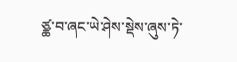ཙྪ་བ་ཞང་ཡེ་ཤེས་སྡེས་ཞུས་ཏེ་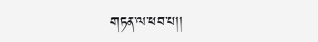གཏན་ལ་ཕབ་པ།།